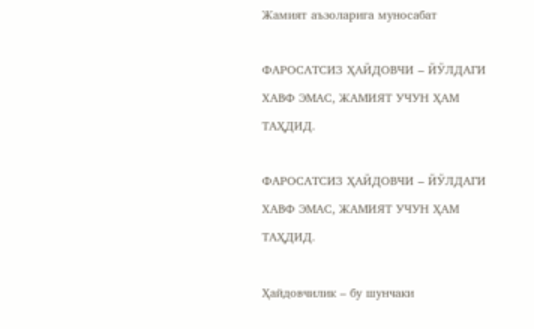Жамият аъзоларига муносабат

ФАРОСАТСИЗ ҲАЙДОВЧИ – ЙЎЛДАГИ ХАВФ ЭМАС, ЖАМИЯТ УЧУН ҲАМ ТАҲДИД.

ФАРОСАТСИЗ ҲАЙДОВЧИ – ЙЎЛДАГИ ХАВФ ЭМАС, ЖАМИЯТ УЧУН ҲАМ ТАҲДИД.

Ҳайдовчилик – бу шунчаки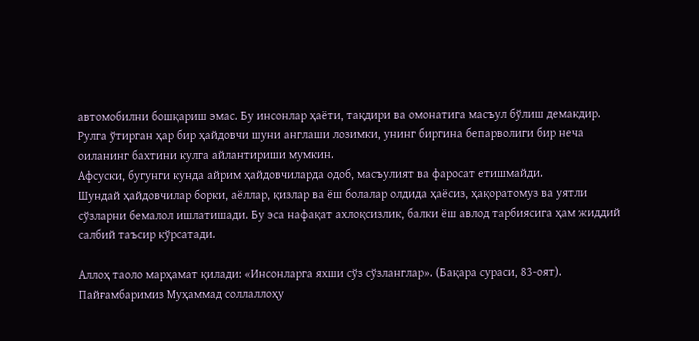автомобилни бошқариш эмас. Бу инсонлар ҳаёти, тақдири ва омонатига масъул бўлиш демакдир. Рулга ўтирган ҳар бир ҳайдовчи шуни англаши лозимки, унинг биргина бепарволиги бир неча оиланинг бахтини кулга айлантириши мумкин.
Афсуски, бугунги кунда айрим ҳайдовчиларда одоб, масъулият ва фаросат етишмайди.
Шундай ҳайдовчилар борки, аёллар, қизлар ва ёш болалар олдида ҳаёсиз, ҳақоратомуз ва уятли сўзларни бемалол ишлатишади. Бу эса нафақат ахлоқсизлик, балки ёш авлод тарбиясига ҳам жиддий салбий таъсир кўрсатади.

Аллоҳ таоло марҳамат қилади: «Инсонларга яхши сўз сўзланглар». (Бақара сураси, 83-оят).
Пайғамбаримиз Муҳаммад соллаллоҳу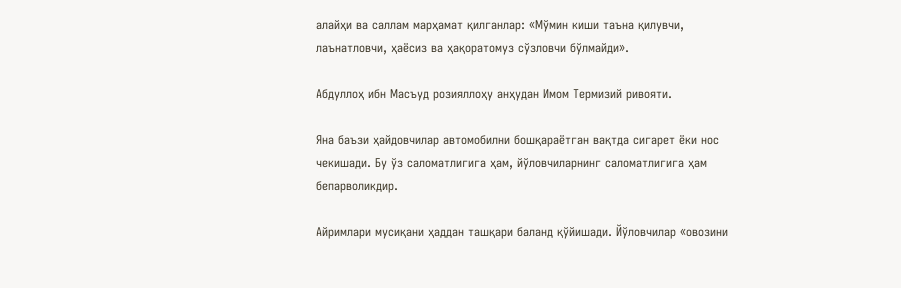алайҳи ва саллам марҳамат қилганлар: «Мўмин киши таъна қилувчи, лаънатловчи, ҳаёсиз ва ҳақоратомуз сўзловчи бўлмайди».

Абдуллоҳ ибн Масъуд розияллоҳу анҳудан Имом Термизий ривояти.

Яна баъзи ҳайдовчилар автомобилни бошқараётган вақтда сигарет ёки нос чекишади. Бу ўз саломатлигига ҳам, йўловчиларнинг саломатлигига ҳам бепарволикдир.

Айримлари мусиқани ҳаддан ташқари баланд қўйишади. Йўловчилар «овозини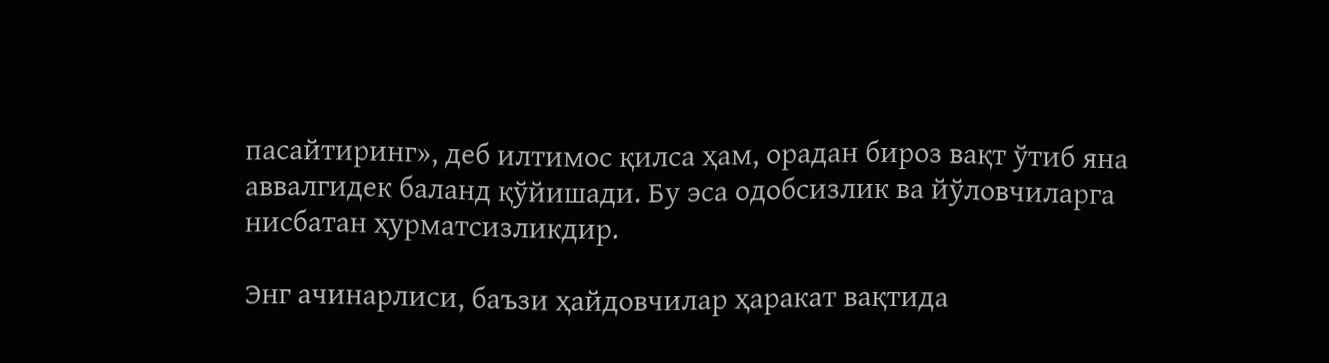пасайтиринг», деб илтимос қилса ҳам, орадан бироз вақт ўтиб яна аввалгидек баланд қўйишади. Бу эса одобсизлик ва йўловчиларга нисбатан ҳурматсизликдир.

Энг ачинарлиси, баъзи ҳайдовчилар ҳаракат вақтида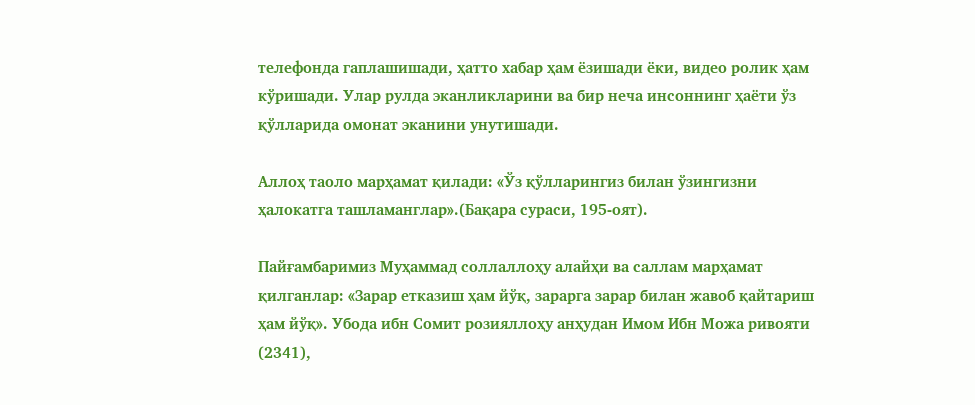телефонда гаплашишади, ҳатто хабар ҳам ёзишади ёки, видео ролик ҳам кўришади. Улар рулда эканликларини ва бир неча инсоннинг ҳаёти ўз қўлларида омонат эканини унутишади.

Аллоҳ таоло марҳамат қилади: «Ўз қўлларингиз билан ўзингизни ҳалокатга ташламанглар».(Бақара сураси, 195-оят).

Пайғамбаримиз Муҳаммад соллаллоҳу алайҳи ва саллам марҳамат қилганлар: «Зарар етказиш ҳам йўқ, зарарга зарар билан жавоб қайтариш ҳам йўқ». Убода ибн Сомит розияллоҳу анҳудан Имом Ибн Можа ривояти (2341),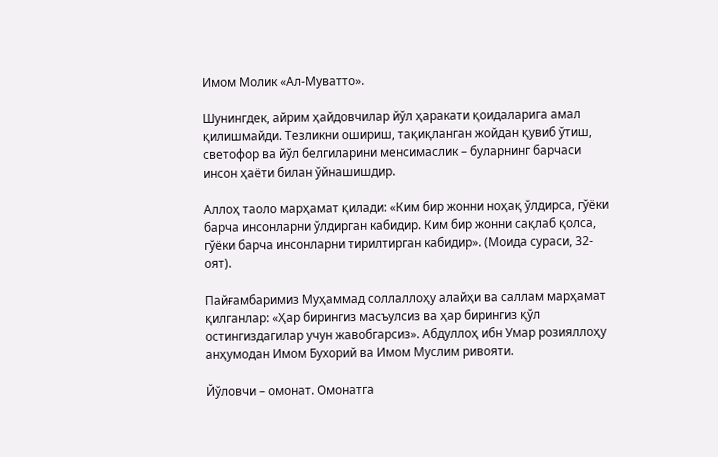Имом Молик «Ал-Муватто».

Шунингдек, айрим ҳайдовчилар йўл ҳаракати қоидаларига амал қилишмайди. Тезликни ошириш, тақиқланган жойдан қувиб ўтиш, светофор ва йўл белгиларини менсимаслик – буларнинг барчаси инсон ҳаёти билан ўйнашишдир.

Аллоҳ таоло марҳамат қилади: «Ким бир жонни ноҳақ ўлдирса, гўёки барча инсонларни ўлдирган кабидир. Ким бир жонни сақлаб қолса, гўёки барча инсонларни тирилтирган кабидир». (Моида сураси, 32-оят).

Пайғамбаримиз Муҳаммад соллаллоҳу алайҳи ва саллам марҳамат қилганлар: «Ҳар бирингиз масъулсиз ва ҳар бирингиз қўл остингиздагилар учун жавобгарсиз». Абдуллоҳ ибн Умар розияллоҳу анҳумодан Имом Бухорий ва Имом Муслим ривояти.

Йўловчи – омонат. Омонатга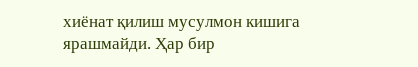хиёнат қилиш мусулмон кишига ярашмайди. Ҳар бир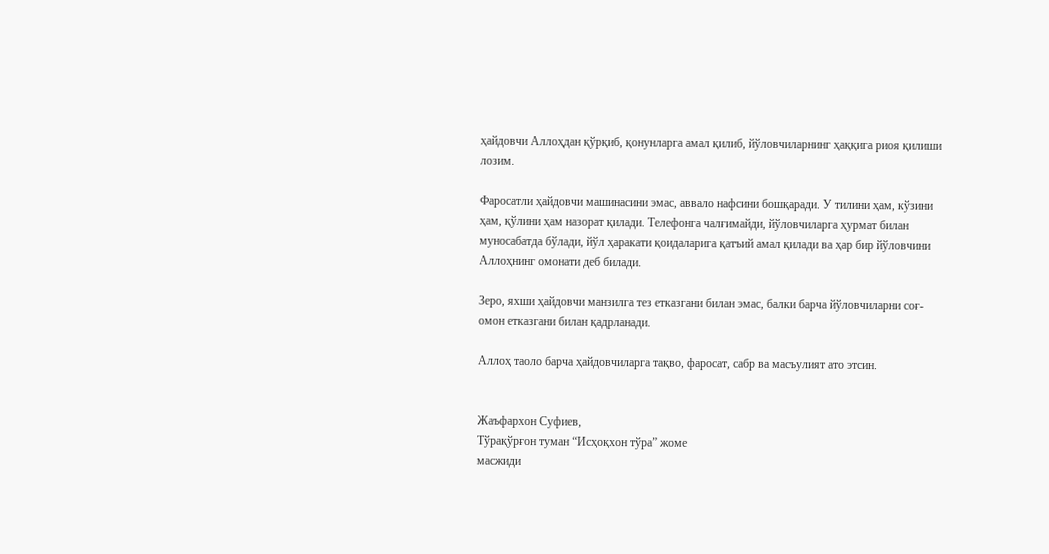ҳайдовчи Аллоҳдан қўрқиб, қонунларга амал қилиб, йўловчиларнинг ҳаққига риоя қилиши лозим.

Фаросатли ҳайдовчи машинасини эмас, аввало нафсини бошқаради. У тилини ҳам, кўзини ҳам, қўлини ҳам назорат қилади. Телефонга чалғимайди, йўловчиларга ҳурмат билан муносабатда бўлади, йўл ҳаракати қоидаларига қатъий амал қилади ва ҳар бир йўловчини Аллоҳнинг омонати деб билади.

Зеро, яхши ҳайдовчи манзилга тез етказгани билан эмас, балки барча йўловчиларни соғ-омон етказгани билан қадрланади.

Аллоҳ таоло барча ҳайдовчиларга тақво, фаросат, сабр ва масъулият ато этсин.


Жаъфархон Суфиев,
Тўрақўрғон туман “Исҳоқхон тўра” жоме
масжиди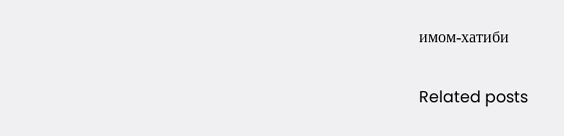имом-хатиби

Related posts